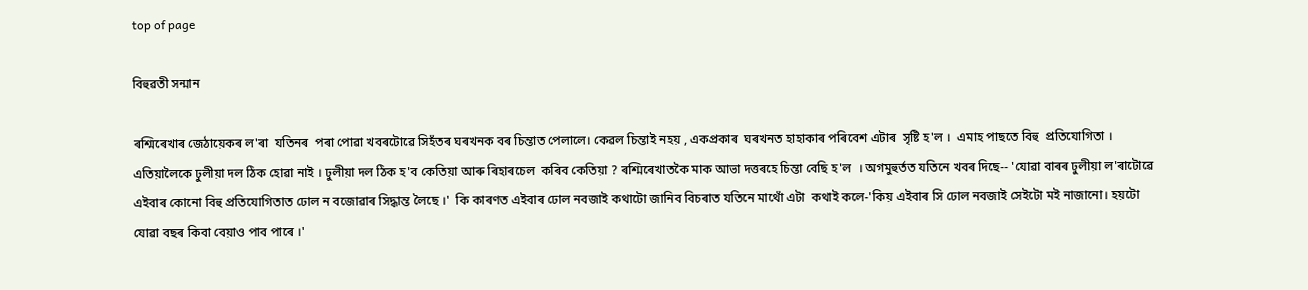top of page

বিহুৱতী সন্মান

ৰশ্মিৰেখাৰ জেঠায়েকৰ ল'ৰা  যতিনৰ  পৰা পোৱা খবৰটোৱে সিহঁতৰ ঘৰখনক বৰ চিন্তাত পেলালে। কেৱল চিন্তাই নহয় , একপ্ৰকাৰ  ঘৰখনত হাহাকাৰ পৰিবেশ এটাৰ  সৃষ্টি হ'ল ।  এমাহ পাছতে বিহু  প্ৰতিযোগিতা । এতিয়ালৈকে ঢুলীয়া দল ঠিক হোৱা নাই । ঢুলীয়া দল ঠিক হ'ব কেতিয়া আৰু ৰিহাৰচেল  কৰিব কেতিয়া ? ৰশ্মিৰেখাতকৈ মাক আভা দত্তৰহে চিন্তা বেছি হ'ল  । অগমুহুৰ্তত যতিনে খবৰ দিছে-- 'যোৱা বাৰৰ ঢুলীয়া ল'ৰাটোৱে এইবাৰ কোনো বিহু প্ৰতিযোগিতাত ঢোল ন বজোৱাৰ সিদ্ধান্ত লৈছে ।'  কি কাৰণত এইবাৰ ঢোল নবজাই কথাটো জানিব বিচৰাত যতিনে মাথোঁ এটা  কথাই কলে-'কিয় এইবাৰ সি ঢোল নবজাই সেইটো মই নাজানো। হয়টো যোৱা বছৰ কিবা বেয়াও পাব পাৰে ।'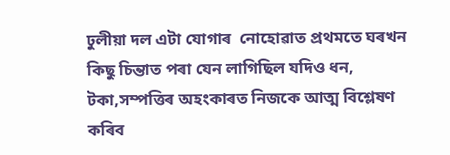ঢুলীয়া দল এটা যোগাৰ  নোহোৱাত প্ৰথমতে ঘৰখন কিছু চিন্তাত পৰা যেন লাগিছিল যদিও ধন, টকা,সম্পত্তিৰ অহংকাৰত নিজকে আত্ম বিশ্লেষণ কৰিব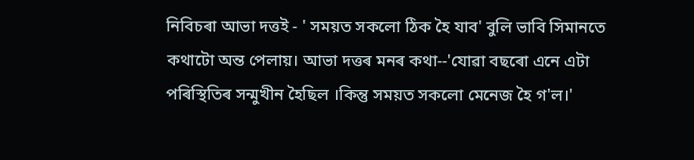নিবিচৰা আভা দত্তই - ' সময়ত সকলো ঠিক হৈ যাব' বুলি ভাবি সিমানতে কথাটো অন্ত পেলায়। আভা দত্তৰ মনৰ কথা--'যোৱা বছৰো এনে এটা পৰিস্থিতিৰ সন্মুখীন হৈছিল ।কিন্তু সময়ত সকলো মেনেজ হৈ গ'ল।'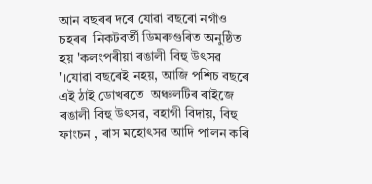আন বছৰৰ দৰে যোৱা বছৰো নগাঁও চহৰৰ  নিকটবৰ্তী ডিমৰুগুৰিত অনুষ্ঠিত হয় 'কলংপৰীয়া ৰঙালী বিহু উৎসৱ '।যোৱা বছৰেই নহয়, আজি পশিচ বছৰে এই ঠাই ডোখৰতে  অঞ্চলটিৰ ৰাইজে ৰঙালী বিহু উৎসৱ, বহাগী বিদায়, বিহু ফাংচন , ৰাস মহোৎসৱ আদি পালন কৰি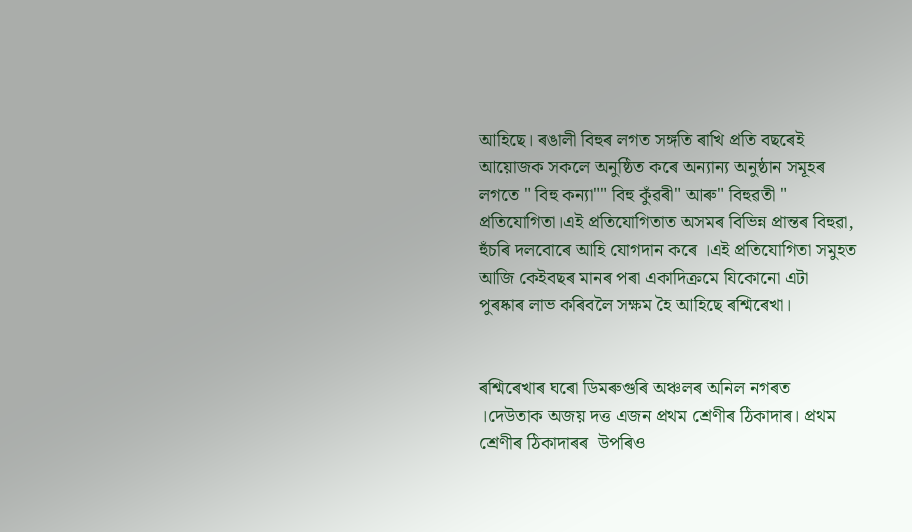আহিছে। ৰঙালী বিহুৰ লগত সঙ্গতি ৰাখি প্ৰতি বছৰেই আয়োজক সকলে অনুষ্ঠিত কৰে অন্যান্য অনুষ্ঠান সমূহৰ লগতে " বিহু কন্যা"" বিহু কুঁৱৰী" আৰু" বিহুৱতী " প্ৰতিযোগিতা।এই প্ৰতিযোগিতাত অসমৰ বিভিন্ন প্ৰান্তৰ বিহুৱা, হুঁচৰি দলবোৰে আহি যোগদান কৰে ।এই প্ৰতিযোগিতা সমুহত আজি কেইবছৰ মানৰ পৰা একাদিক্ৰমে যিকোনো এটা পুৰষ্কাৰ লাভ কৰিবলৈ সক্ষম হৈ আহিছে ৰশ্মিৰেখা।


ৰশ্মিৰেখাৰ ঘৰো ডিমৰুগুৰি অঞ্চলৰ অনিল নগৰত ।দেউতাক অজয় দত্ত এজন প্ৰথম শ্ৰেণীৰ ঠিকাদাৰ। প্ৰথম শ্ৰেণীৰ ঠিকাদাৰৰ  উপৰিও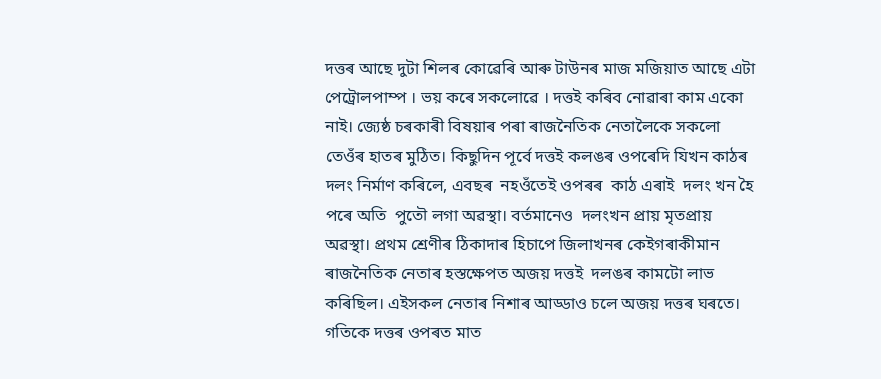দত্তৰ আছে দুটা শিলৰ কোৱেৰি আৰু টাউনৰ মাজ মজিয়াত আছে এটা পেট্ৰোলপাম্প । ভয় কৰে সকলোৱে । দত্তই কৰিব নোৱাৰা কাম একো নাই। জ্যেষ্ঠ চৰকাৰী বিষয়াৰ পৰা ৰাজনৈতিক নেতালৈকে সকলো তেওঁৰ হাতৰ মুঠিত। কিছুদিন পূৰ্বে দত্তই কলঙৰ ওপৰেদি যিখন কাঠৰ দলং নিৰ্মাণ কৰিলে, এবছৰ  নহওঁতেই ওপৰৰ  কাঠ এৰাই  দলং খন হৈ পৰে অতি  পুতৌ লগা অৱস্থা। বৰ্তমানেও  দলংখন প্ৰায় মৃতপ্ৰায় অৱস্থা। প্ৰথম শ্ৰেণীৰ ঠিকাদাৰ হিচাপে জিলাখনৰ কেইগৰাকীমান ৰাজনৈতিক নেতাৰ হস্তক্ষেপত অজয় দত্তই  দলঙৰ কামটো লাভ কৰিছিল। এইসকল নেতাৰ নিশাৰ আড্ডাও চলে অজয় দত্তৰ ঘৰতে। গতিকে দত্তৰ ওপৰত মাত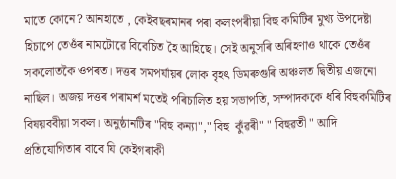মাতে কোনে? আনহাতে , কেইবছৰমানৰ পৰা কলংপৰীয়া বিহু কমিটিৰ মুখ্য উপদেষ্টা হিচাপে তেওঁৰ নামটোৱে বিবেচিত হৈ আহিছে। সেই অনুসৰি অৰিহণাও থাকে তেওঁৰ  সকলোতকৈ ওপৰত। দত্তৰ সমপৰ্যায়ৰ লোক বৃহৎ ডিমৰুগুৰি অঞ্চলত দ্বিতীয় এজনো নাছিল। অজয় দত্তৰ পৰামৰ্শ মতেই পৰিচালিত হয় সভাপতি, সম্পাদককে ধৰি বিহুকমিটিৰ বিষয়ববীয়া সকল। অনুষ্ঠানটিৰ "বিহু কন্যা"," বিহু  কুঁৱৰী" " বিহুৱতী " আদি প্ৰতিযোগিতাৰ বাবে যি কেইগৰাকী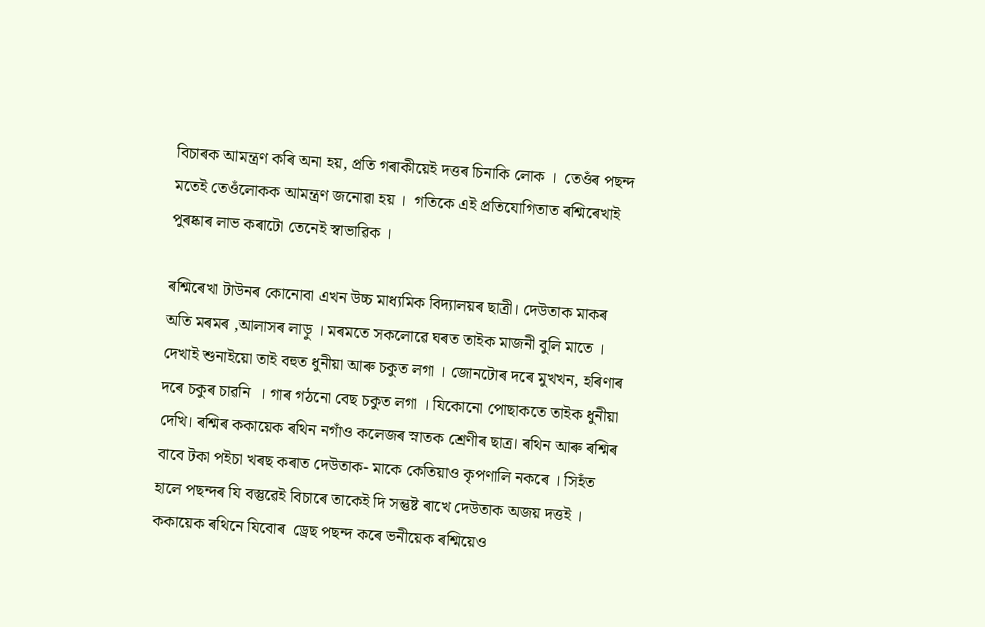বিচাৰক আমন্ত্ৰণ কৰি অনা হয়, প্ৰতি গৰাকীয়েই দত্তৰ চিনাকি লোক ।  তেওঁৰ পছন্দ মতেই তেওঁলোকক আমন্ত্ৰণ জনোৱা হয় ।  গতিকে এই প্ৰতিযোগিতাত ৰশ্মিৰেখাই পুৰষ্কাৰ লাভ কৰাটো তেনেই স্বাভাৱিক ।

ৰশ্মিৰেখা টাউনৰ কোনোবা এখন উচ্চ মাধ্যমিক বিদ্যালয়ৰ ছাত্ৰী। দেউতাক মাকৰ অতি মৰমৰ ,আলাসৰ লাড়ু । মৰমতে সকলোৱে ঘৰত তাইক মাজনী বুলি মাতে । দেখাই শুনাইয়ো তাই বহুত ধুনীয়া আৰু চকুত লগা । জোনটোৰ দৰে মুখখন, হৰিণাৰ দৰে চকুৰ চাৱনি  । গাৰ গঠনো বেছ চকুত লগা । যিকোনো পোছাকতে তাইক ধুনীয়া দেখি। ৰশ্মিৰ ককায়েক ৰথিন নগাঁও কলেজৰ স্নাতক শ্ৰেণীৰ ছাত্ৰ। ৰথিন আৰু ৰশ্মিৰ বাবে টকা পইচা খৰছ কৰাত দেউতাক- মাকে কেতিয়াও কৃপণালি নকৰে । সিহঁত হালে পছন্দৰ যি বস্তুৱেই বিচাৰে তাকেই দি সন্তুষ্ট ৰাখে দেউতাক অজয় দত্তই । ককায়েক ৰথিনে যিবোৰ  ড্ৰেছ পছন্দ কৰে ভনীয়েক ৰশ্মিয়েও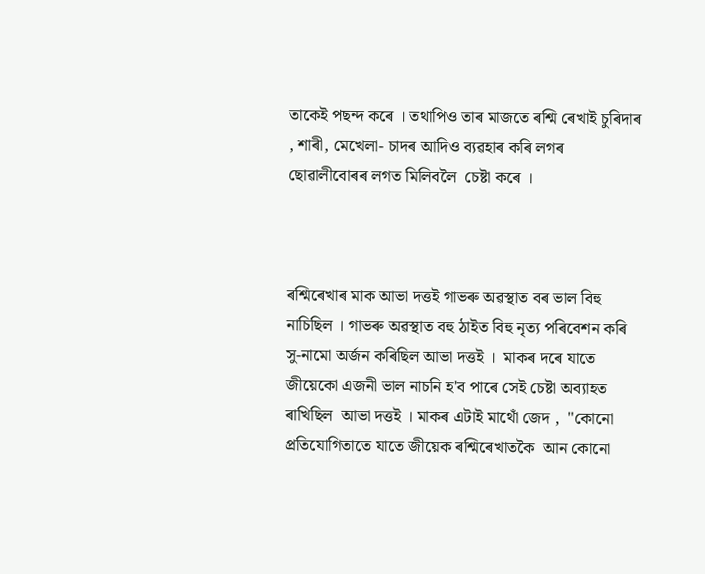তাকেই পছন্দ কৰে । তথাপিও তাৰ মাজতে ৰশ্মি ৰেখাই চুৰিদাৰ , শাৰী, মেখেলা- চাদৰ আদিও ব্যৱহাৰ কৰি লগৰ ছোৱালীবোৰৰ লগত মিলিবলৈ  চেষ্টা কৰে ।



ৰশ্মিৰেখাৰ মাক আভা দত্তই গাভৰু অৱস্থাত বৰ ভাল বিহু  নাচিছিল । গাভৰু অৱস্থাত বহু ঠাইত বিহু নৃত্য পৰিবেশন কৰি সু-নামো অৰ্জন কৰিছিল আভা দত্তই ।  মাকৰ দৰে যাতে  জীয়েকো এজনী ভাল নাচনি হ'ব পাৰে সেই চেষ্টা অব্যাহত ৰাখিছিল  আভা দত্তই । মাকৰ এটাই মাথোঁ জেদ ,  "কোনো প্ৰতিযোগিতাতে যাতে জীয়েক ৰশ্মিৰেখাতকৈ  আন কোনো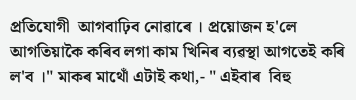প্ৰতিযোগী  আগবাঢ়িব নোৱাৰে । প্ৰয়োজন হ'লে আগতিয়াকৈ কৰিব লগা কাম খিনিৰ ব্যৱস্থা আগতেই কৰি ল'ব ।" মাকৰ মাথোঁ এটাই কথা,- " এইবাৰ  বিহু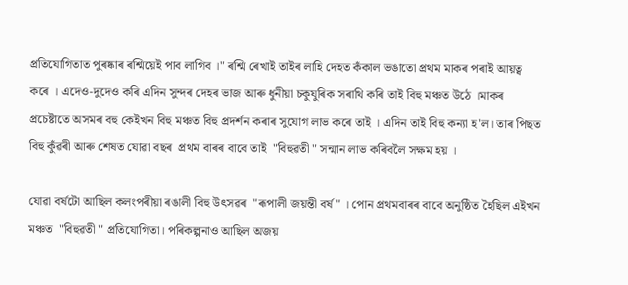প্ৰতিযোগিতাত পুৰষ্কাৰ ৰশ্মিয়েই পাব লাগিব ।" ৰশ্মি ৰেখাই তাইৰ লাহি দেহত কঁকাল ভঙাতো প্ৰথম মাকৰ পৰাই আয়ত্ব  কৰে । এদেও-দুদেও কৰি এদিন সুন্দৰ দেহৰ ভাজ আৰু ধুনীয়া চকুযুৰিক সৰাথি কৰি তাই বিহু মঞ্চত উঠে ।মাকৰ প্ৰচেষ্টাতে অসমৰ বহু কেইখন বিহু মঞ্চত বিহু প্ৰদৰ্শন কৰাৰ সুযোগ লাভ কৰে তাই । এদিন তাই বিহু কন্যা হ'ল। তাৰ পিছত বিহু কুঁৱৰী আৰু শেষত যোৱা বছৰ  প্ৰথম বাৰৰ বাবে তাই  "বিহুৱতী " সন্মান লাভ কৰিবলৈ সক্ষম হয় ।

যোৱা বৰ্ষটো আছিল কলংপৰীয়া ৰঙালী বিহু উৎসৱৰ  "ৰূপালী জয়ন্তী বৰ্ষ" । পোন প্ৰথমবাৰৰ বাবে অনুষ্ঠিত হৈছিল এইখন মঞ্চত  "বিহুৱতী " প্ৰতিযোগিতা। পৰিকল্পনাও আছিল অজয়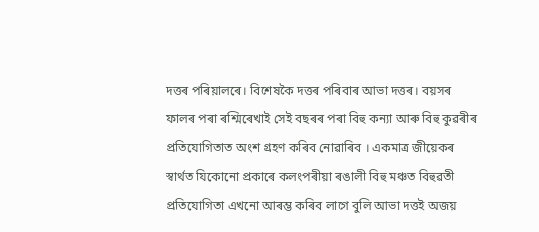দত্তৰ পৰিয়ালৰে। বিশেষকৈ দত্তৰ পৰিবাৰ আভা দত্তৰ। বয়সৰ ফালৰ পৰা ৰশ্মিৰেখাই সেই বছৰৰ পৰা বিহু কন্যা আৰু বিহু কুৱৰীৰ প্ৰতিযোগিতাত অংশ গ্ৰহণ কৰিব নোৱাৰিব । একমাত্ৰ জীয়েকৰ স্বাৰ্থত যিকোনো প্ৰকাৰে কলংপৰীয়া ৰঙালী বিহু মঞ্চত বিহুৱতী প্ৰতিযোগিতা এখনো আৰম্ভ কৰিব লাগে বুলি আভা দত্তই অজয়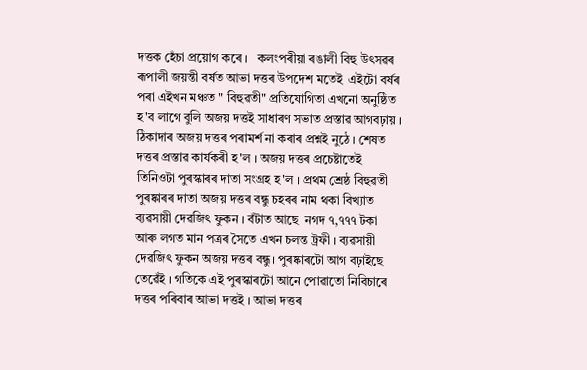দত্তক হেঁচা প্ৰয়োগ কৰে ।   কলংপৰীয়া ৰঙালী বিহু উৎসৱৰ  ৰূপালী জয়ন্তী বৰ্ষত আভা দত্তৰ উপদেশ মতেই  এইটো বৰ্ষৰ পৰা এইখন মঞ্চত " বিহুৱতী" প্ৰতিযোগিতা এখনো অনুষ্ঠিত হ'ব লাগে বুলি অজয় দত্তই সাধাৰণ সভাত প্ৰস্তাৱ আগবঢ়ায় । ঠিকাদাৰ অজয় দত্তৰ পৰামৰ্শ না কৰাৰ প্ৰশ্নই নুঠে । শেষত দত্তৰ প্ৰস্তাৱ কাৰ্যকৰী হ'ল । অজয় দত্তৰ প্ৰচেষ্টাতেই তিনিওটা পুৰস্কাৰৰ দাতা সংগ্ৰহ হ'ল । প্ৰথম শ্ৰেষ্ঠ বিহুৱতী পুৰষ্কাৰৰ দাতা অজয় দত্তৰ বন্ধু চহৰৰ নাম থকা বিখ্যাত ব্যৱসায়ী দেৱজিৎ ফুকন । বঁটাত আছে  নগদ ৭,৭৭৭ টকা আৰু লগত মান পত্ৰৰ সৈতে এখন চলন্ত ট্ৰফী । ব্যৱসায়ী দেৱজিৎ ফুকন অজয় দত্তৰ বন্ধু। পুৰষ্কাৰটো আগ বঢ়াইছে তেৱেঁই । গতিকে এই পুৰস্কাৰটো আনে পোৱাতো নিবিচাৰে দত্তৰ পৰিবাৰ আভা দত্তই । আভা দত্তৰ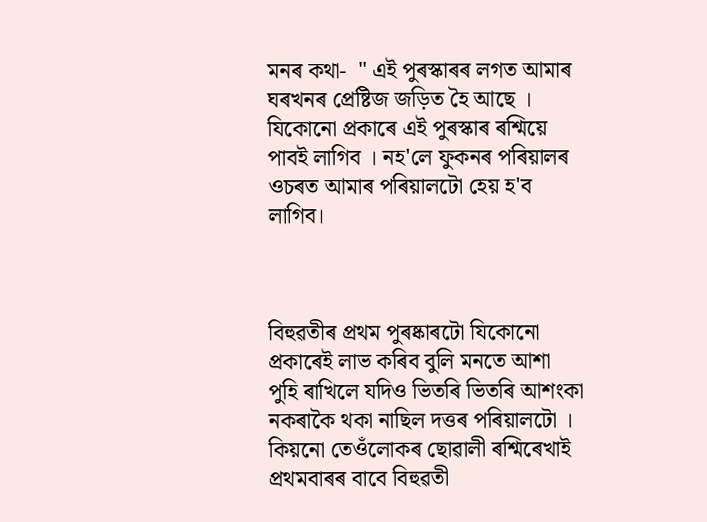মনৰ কথা-  " এই পুৰস্কাৰৰ লগত আমাৰ ঘৰখনৰ প্ৰেষ্টিজ জড়িত হৈ আছে । যিকোনো প্ৰকাৰে এই পুৰস্কাৰ ৰশ্মিয়ে পাবই লাগিব । নহ'লে ফুকনৰ পৰিয়ালৰ ওচৰত আমাৰ পৰিয়ালটো হেয় হ'ব লাগিব।



বিহুৱতীৰ প্ৰথম পুৰষ্কাৰটো যিকোনো প্ৰকাৰেই লাভ কৰিব বুলি মনতে আশা পুহি ৰাখিলে যদিও ভিতৰি ভিতৰি আশংকা নকৰাকৈ থকা নাছিল দত্তৰ পৰিয়ালটো । কিয়নো তেওঁলোকৰ ছোৱালী ৰশ্মিৰেখাই প্ৰথমবাৰৰ বাবে বিহুৱতী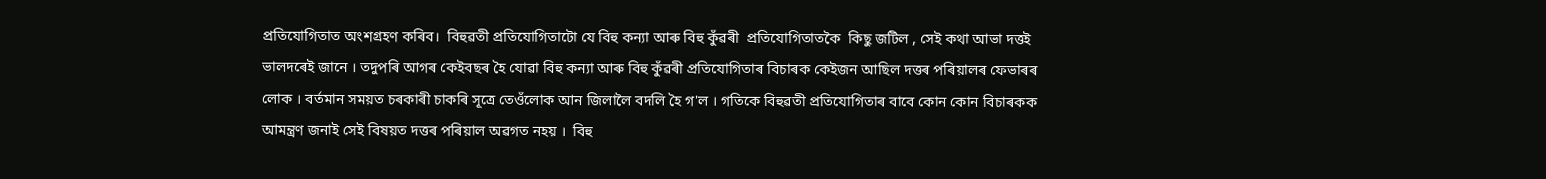প্ৰতিযোগিতাত অংশগ্ৰহণ কৰিব।  বিহুৱতী প্ৰতিযোগিতাটো যে বিহু কন্যা আৰু বিহু কুঁৱৰী  প্ৰতিযোগিতাতকৈ  কিছু জটিল , সেই কথা আভা দত্তই ভালদৰেই জানে । তদুপৰি আগৰ কেইবছৰ হৈ যোৱা বিহু কন্যা আৰু বিহু কুঁৱৰী প্ৰতিযোগিতাৰ বিচাৰক কেইজন আছিল দত্তৰ পৰিয়ালৰ ফেভাৰৰ লোক । বৰ্তমান সময়ত চৰকাৰী চাকৰি সূত্ৰে তেওঁলোক আন জিলালৈ বদলি হৈ গ'ল । গতিকে বিহুৱতী প্ৰতিযোগিতাৰ বাবে কোন কোন বিচাৰকক আমন্ত্ৰণ জনাই সেই বিষয়ত দত্তৰ পৰিয়াল অৱগত নহয় ।  বিহু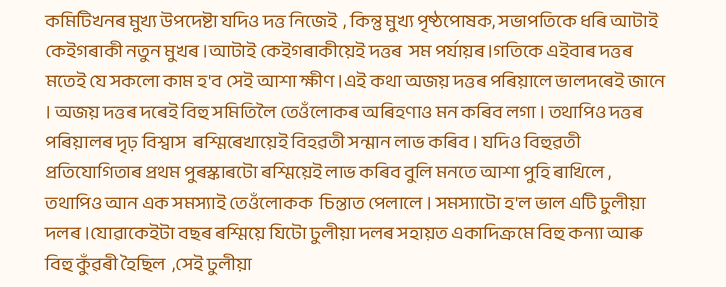কমিটিখনৰ মুখ্য উপদেষ্টা যদিও দত্ত নিজেই  , কিন্তু মুখ্য পৃষ্ঠপোষক, সভাপতিকে ধৰি আটাই কেইগৰাকী নতুন মুখৰ ।আটাই কেইগৰাকীয়েই দত্তৰ  সম পৰ্যায়ৰ।গতিকে এইবাৰ দত্তৰ মতেই যে সকলো কাম হ'ব সেই আশা ক্ষীণ ।এই কথা অজয় দত্তৰ পৰিয়ালে ভালদৰেই জানে । অজয় দত্তৰ দৰেই বিহু সমিতিলৈ তেওঁলোকৰ অৰিহণাও মন কৰিব লগা । তথাপিও দত্তৰ পৰিয়ালৰ দৃঢ় বিশ্বাস  ৰশ্মিৰেখায়েই বিহৱতী সন্মান লাভ কৰিব । যদিও বিহুৱতী প্ৰতিযোগিতাৰ প্ৰথম পুৰস্কাৰটো ৰশ্মিয়েই লাভ কৰিব বুলি মনতে আশা পুহি ৰাখিলে , তথাপিও আন এক সমস্যাই তেওঁলোকক  চিন্তাত পেলালে । সমস্যাটো হ'ল ভাল এটি ঢুলীয়া দলৰ ।যোৱাকেইটা বছৰ ৰশ্মিয়ে যিটো ঢুলীয়া দলৰ সহায়ত একাদিক্ৰমে বিহু কন্যা আৰু বিহু কুঁৱৰী হৈছিল  ,সেই ঢুলীয়া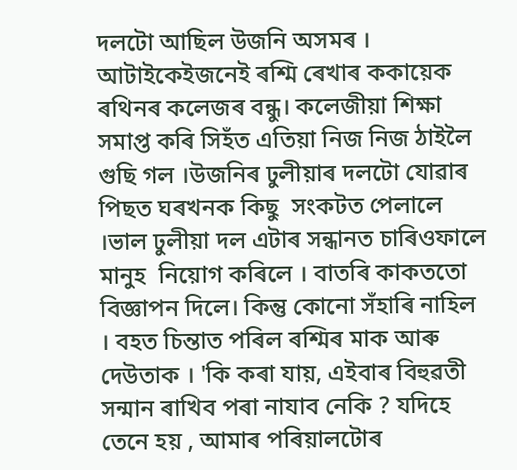দলটো আছিল উজনি অসমৰ । আটাইকেইজনেই ৰশ্মি ৰেখাৰ ককায়েক ৰথিনৰ কলেজৰ বন্ধু। কলেজীয়া শিক্ষা সমাপ্ত কৰি সিহঁত এতিয়া নিজ নিজ ঠাইলৈ গুছি গল ।উজনিৰ ঢুলীয়াৰ দলটো যোৱাৰ পিছত ঘৰখনক কিছু  সংকটত পেলালে ।ভাল ঢুলীয়া দল এটাৰ সন্ধানত চাৰিওফালে মানুহ  নিয়োগ কৰিলে । বাতৰি কাকততো বিজ্ঞাপন দিলে। কিন্তু কোনো সঁহাৰি নাহিল । বহত চিন্তাত পৰিল ৰশ্মিৰ মাক আৰু দেউতাক । 'কি কৰা যায়, এইবাৰ বিহুৱতী সন্মান ৰাখিব পৰা নাযাব নেকি ? যদিহে তেনে হয় , আমাৰ পৰিয়ালটোৰ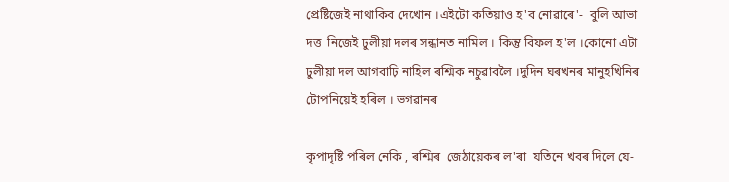প্ৰেষ্টিজেই নাথাকিব দেখোন ।এইটো কতিয়াও হ'ব নোৱাৰে'-  বুলি আভা দত্ত  নিজেই ঢুলীয়া দলৰ সন্ধানত নামিল । কিন্তু বিফল হ'ল ।কোনো এটা ঢুলীয়া দল আগবাঢ়ি নাহিল ৰশ্মিক নচুৱাবলৈ ।দুদিন ঘৰখনৰ মানুহখিনিৰ টোপনিয়েই হৰিল । ভগৱানৰ

কৃপাদৃষ্টি পৰিল নেকি , ৰশ্মিৰ  জেঠায়েকৰ ল'ৰা  যতিনে খবৰ দিলে যে-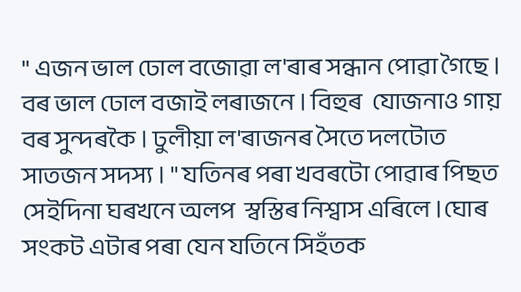" এজন ভাল ঢোল বজোৱা ল'ৰাৰ সন্ধান পোৱা গৈছে ।  বৰ ভাল ঢোল বজাই লৰাজনে । বিহুৰ  যোজনাও গায় বৰ সুন্দৰকৈ । ঢুলীয়া ল'ৰাজনৰ সৈতে দলটোত সাতজন সদস্য । " যতিনৰ পৰা খবৰটো পোৱাৰ পিছত সেইদিনা ঘৰখনে অলপ  স্বস্তিৰ নিশ্বাস এৰিলে ।ঘোৰ সংকট এটাৰ পৰা যেন যতিনে সিহঁতক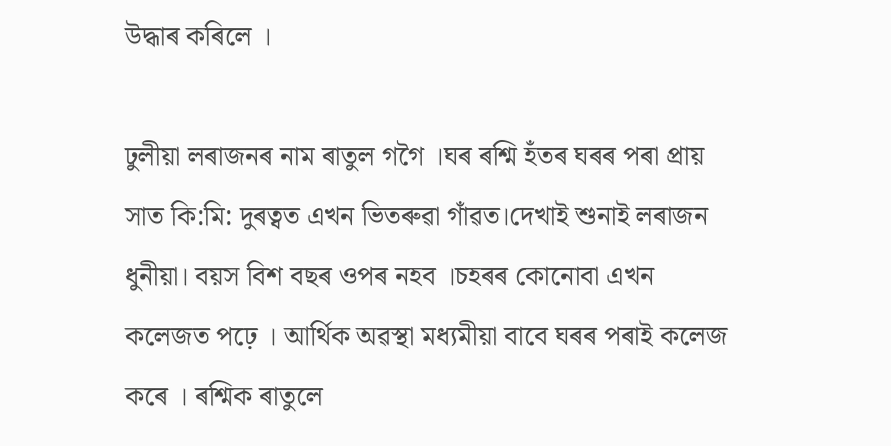উদ্ধাৰ কৰিলে ।

ঢুলীয়া লৰাজনৰ নাম ৰাতুল গগৈ ।ঘৰ ৰশ্মি হঁতৰ ঘৰৰ পৰা প্ৰায় সাত কি:মি: দুৰত্বত এখন ভিতৰুৱা গাঁৱত।দেখাই শুনাই লৰাজন ধুনীয়া। বয়স বিশ বছৰ ওপৰ নহব ।চহৰৰ কোনোবা এখন কলেজত পঢ়ে । আৰ্থিক অৱস্থা মধ্যমীয়া বাবে ঘৰৰ পৰাই কলেজ কৰে । ৰশ্মিক ৰাতুলে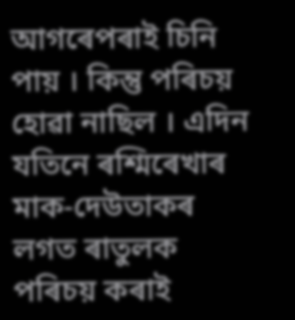আগৰেপৰাই চিনি পায় । কিন্তু পৰিচয় হোৱা নাছিল । এদিন যতিনে ৰশ্মিৰেখাৰ  মাক-দেউতাকৰ লগত ৰাতুলক পৰিচয় কৰাই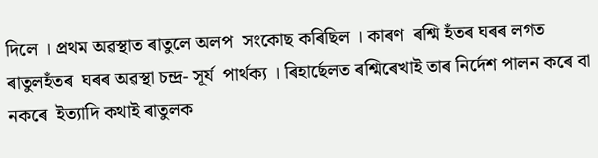দিলে । প্ৰথম অৱস্থাত ৰাতুলে অলপ  সংকোছ কৰিছিল । কাৰণ  ৰশ্মি হঁতৰ ঘৰৰ লগত ৰাতুলহঁতৰ  ঘৰৰ অৱস্থা চন্দ্ৰ- সূৰ্য  পাৰ্থক্য । ৰিহাৰ্ছেলত ৰশ্মিৰেখাই তাৰ নিৰ্দেশ পালন কৰে বা নকৰে  ইত্যাদি কথাই ৰাতুলক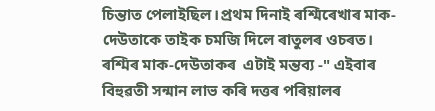চিন্তাত পেলাইছিল।প্ৰথম দিনাই ৰশ্মিৰেখাৰ মাক-দেউতাকে তাইক চমজি দিলে ৰাতুলৰ ওচৰত। ৰশ্মিৰ মাক-দেউতাকৰ  এটাই মন্তব্য -" এইবাৰ বিহুৱতী সন্মান লাভ কৰি দত্তৰ পৰিয়ালৰ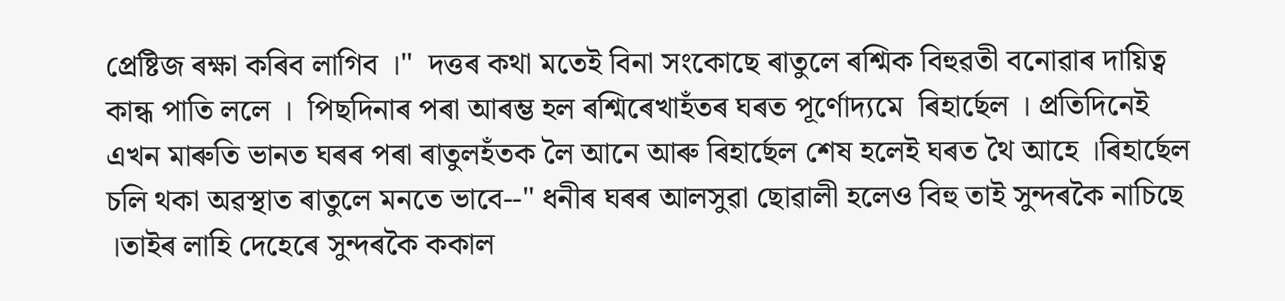প্ৰেষ্টিজ ৰক্ষা কৰিব লাগিব ।"  দত্তৰ কথা মতেই বিনা সংকোছে ৰাতুলে ৰশ্মিক বিহুৱতী বনোৱাৰ দায়িত্ব কান্ধ পাতি ললে ।  পিছদিনাৰ পৰা আৰম্ভ হল ৰশ্মিৰেখাহঁতৰ ঘৰত পূৰ্ণোদ্যমে  ৰিহাৰ্ছেল । প্ৰতিদিনেই এখন মাৰুতি ভানত ঘৰৰ পৰা ৰাতুলহঁতক লৈ আনে আৰু ৰিহাৰ্ছেল শেষ হলেই ঘৰত থৈ আহে ।ৰিহাৰ্ছেল চলি থকা অৱস্থাত ৰাতুলে মনতে ভাবে--" ধনীৰ ঘৰৰ আলসুৱা ছোৱালী হলেও বিহু তাই সুন্দৰকৈ নাচিছে ।তাইৰ লাহি দেহেৰে সুন্দৰকৈ ককাল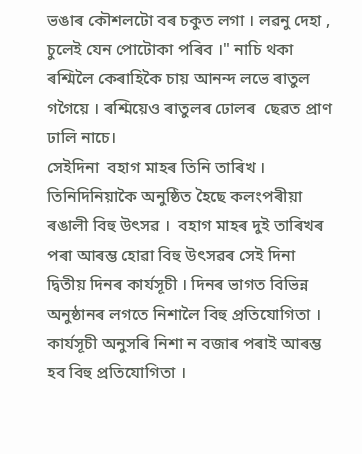ভঙাৰ কৌশলটো বৰ চকুত লগা । লৱনু দেহা , চুলেই যেন পোটোকা পৰিব ।" নাচি থকা ৰশ্মিলৈ কেৰাহিকৈ চায় আনন্দ লভে ৰাতুল গগৈয়ে । ৰশ্মিয়েও ৰাতুলৰ ঢোলৰ  ছেৱত প্ৰাণ ঢালি নাচে।                                           সেইদিনা  বহাগ মাহৰ তিনি তাৰিখ । তিনিদিনিয়াকৈ অনুষ্ঠিত হৈছে কলংপৰীয়া ৰঙালী বিহু উৎসৱ ।  বহাগ মাহৰ দুই তাৰিখৰ পৰা আৰম্ভ হোৱা বিহু উৎসৱৰ সেই দিনা দ্বিতীয় দিনৰ কাৰ্যসূচী । দিনৰ ভাগত বিভিন্ন অনুষ্ঠানৰ লগতে নিশালৈ বিহু প্ৰতিযোগিতা । কাৰ্যসূচী অনুসৰি নিশা ন বজাৰ পৰাই আৰম্ভ হব বিহু প্ৰতিযোগিতা ।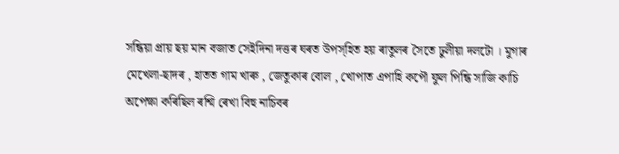সন্ধিয়া প্ৰায় ছয় মান বজাত সেইদিনা দত্তৰ ঘৰত উপস্হিত হয় ৰাতুলৰ সৈতে ঢুলীয়া দলটো । মুগাৰ মেখেলা-ছাদৰ , হাতত গাম খাৰু , জেতুকাৰ বোল , খোপাত এপাহি কপৌ ফুল পিন্ধি সাজি কাচি অপেক্ষা কৰিছিল ৰশ্মি ৰেখা বিহু নাচিবৰ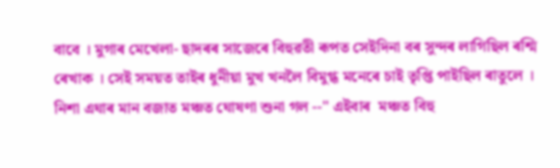বাবে । মুগাৰ মেখেলা- ছাদৰৰ সাজেৰে বিহুৱতী ৰূপত সেইদিনা বৰ সুন্দৰ লাগিছিল ৰশ্মি ৰেখাক । সেই সময়ত তাইৰ ধুনীয়া মুখ খনলৈ বিমুগ্ধ মনেৰে চাই তৃপ্তি পাইছিল ৰাতুলে ।  নিশা এঘাৰ মান বজাত মঞ্চত ঘোষণা শুনা গল --" এইবাৰ  মঞ্চত বিহু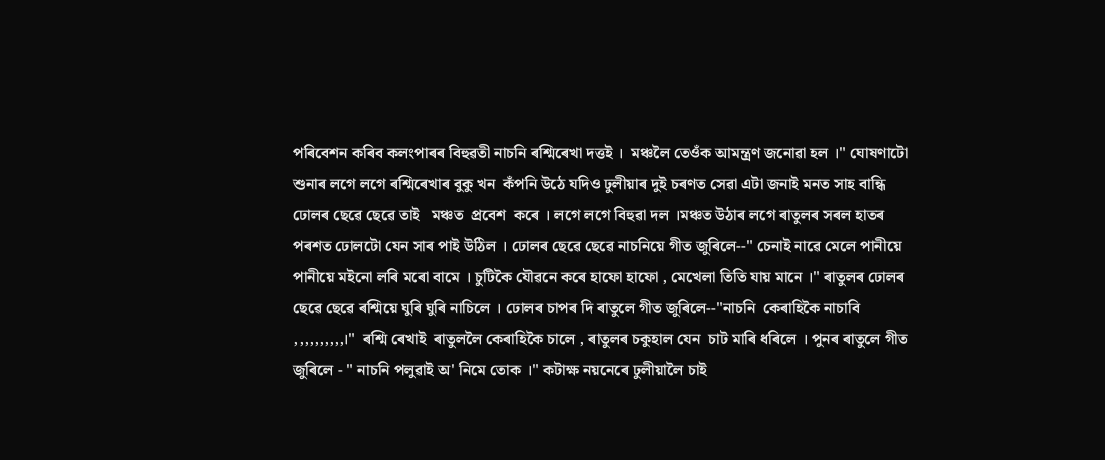পৰিবেশন কৰিব কলংপাৰৰ বিহুৱতী নাচনি ৰশ্মিৰেখা দত্তই ।  মঞ্চলৈ তেওঁক আমন্ত্ৰণ জনোৱা হল ।" ঘোষণাটো শুনাৰ লগে লগে ৰশ্মিৰেখাৰ বুকু খন  কঁপনি উঠে যদিও ঢুলীয়াৰ দুই চৰণত সেৱা এটা জনাই মনত সাহ বান্ধি ঢোলৰ ছেৱে ছেৱে তাই   মঞ্চত  প্ৰবেশ  কৰে । লগে লগে বিহুৱা দল ।মঞ্চত উঠাৰ লগে ৰাতুলৰ সৰল হাতৰ পৰশত ঢোলটো যেন সাৰ পাই উঠিল । ঢোলৰ ছেৱে ছেৱে নাচনিয়ে গীত জুৰিলে--" চেনাই নাৱে মেলে পানীয়ে পানীয়ে মইনো লৰি মৰো বামে । চুটিকৈ যৌৱনে কৰে হাফো হাফো , মেখেলা তিতি যায় মানে ।" ৰাতুলৰ ঢোলৰ ছেৱে ছেৱে ৰশ্মিয়ে ঘুৰি ঘুৰি নাচিলে । ঢোলৰ চাপৰ দি ৰাতুলে গীত জুৰিলে--"নাচনি  কেৰাহিকৈ নাচাবি ,,,,,,,,,,।"  ৰশ্মি ৰেখাই  ৰাতুললৈ কেৰাহিকৈ চালে , ৰাতুলৰ চকুহাল যেন  চাট মাৰি ধৰিলে । পুনৰ ৰাতুলে গীত জুৰিলে - " নাচনি পলুৱাই অ' নিমে তোক ।" কটাক্ষ নয়নেৰে ঢুলীয়ালৈ চাই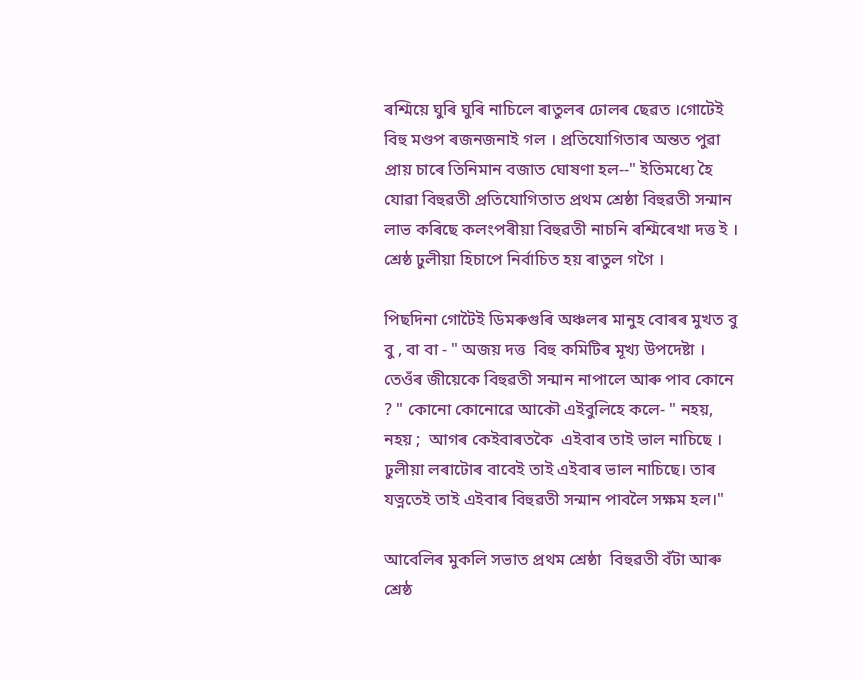ৰশ্মিয়ে ঘুৰি ঘুৰি নাচিলে ৰাতুলৰ ঢোলৰ ছেৱত ।গোটেই বিহু মণ্ডপ ৰজনজনাই গল । প্ৰতিযোগিতাৰ অন্তত পুৱা প্ৰায় চাৰে তিনিমান বজাত ঘোষণা হল--" ইতিমধ্যে হৈ যোৱা বিহুৱতী প্ৰতিযোগিতাত প্ৰথম শ্ৰেষ্ঠা বিহুৱতী সন্মান লাভ কৰিছে কলংপৰীয়া বিহুৱতী নাচনি ৰশ্মিৰেখা দত্ত ই । শ্ৰেষ্ঠ ঢুলীয়া হিচাপে নিৰ্বাচিত হয় ৰাতুল গগৈ ।

পিছদিনা গোটৈই ডিমৰুগুৰি অঞ্চলৰ মানুহ বোৰৰ মুখত বু বু , বা বা - " অজয় দত্ত  বিহু কমিটিৰ মূখ্য উপদেষ্টা । তেওঁৰ জীয়েকে বিহুৱতী সন্মান নাপালে আৰু পাব কোনে ? " কোনো কোনোৱে আকৌ এইবুলিহে কলে- " নহয়, নহয় ;  আগৰ কেইবাৰতকৈ  এইবাৰ তাই ভাল নাচিছে । ঢুলীয়া লৰাটোৰ বাবেই তাই এইবাৰ ভাল নাচিছে। তাৰ যত্নতেই তাই এইবাৰ বিহুৱতী সন্মান পাবলৈ সক্ষম হল।"

আবেলিৰ মুকলি সভাত প্ৰথম শ্ৰেষ্ঠা  বিহুৱতী বঁটা আৰু শ্ৰেষ্ঠ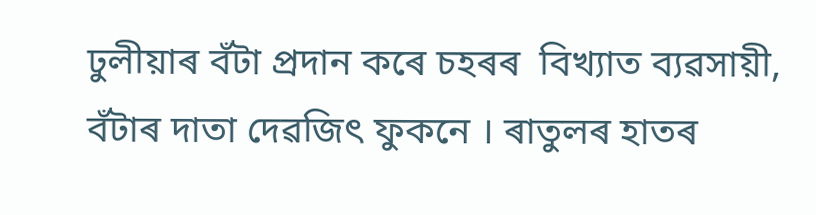ঢুলীয়াৰ বঁটা প্ৰদান কৰে চহৰৰ  বিখ্যাত ব্যৱসায়ী, বঁটাৰ দাতা দেৱজিৎ ফুকনে । ৰাতুলৰ হাতৰ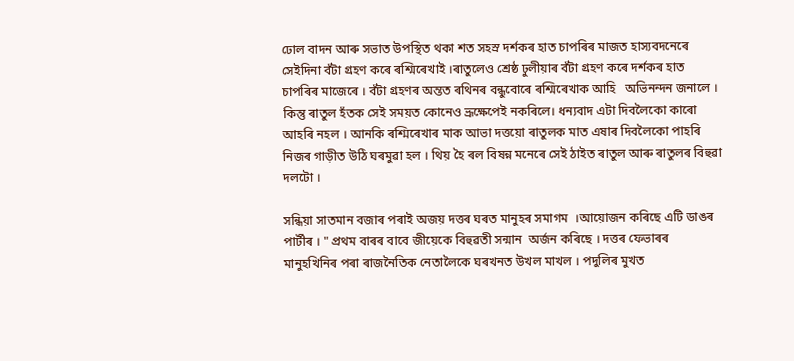ঢোল বাদন আৰু সভাত উপস্থিত থকা শত সহস্ৰ দৰ্শকৰ হাত চাপৰিৰ মাজত হাস্যবদনেৰে সেইদিনা বঁটা গ্ৰহণ কৰে ৰশ্মিৰেখাই ।ৰাতুলেও শ্ৰেষ্ঠ ঢুলীয়াৰ বঁটা গ্ৰহণ কৰে দৰ্শকৰ হাত চাপৰিৰ মাজেৰে । বঁটা গ্ৰহণৰ অন্তত ৰথিনৰ বন্ধুবোৰে ৰশ্মিৰেখাক আহি   অভিনন্দন জনালে । কিন্তু ৰাতুল হঁতক সেই সময়ত কোনেও ভ্ৰূক্ষেপেই নকৰিলে। ধন্যবাদ এটা দিবলৈকো কাৰো আহৰি নহল । আনকি ৰশ্মিৰেখাৰ মাক আভা দত্তয়ো ৰাতুলক মাত এষাৰ দিবলৈকো পাহৰি নিজৰ গাড়ীত উঠি ঘৰমুৱা হল । থিয় হৈ ৰল বিষন্ন মনেৰে সেই ঠাইত ৰাতুল আৰু ৰাতুলৰ বিহুৱা দলটো ।

সন্ধিয়া সাতমান বজাৰ পৰাই অজয় দত্তৰ ঘৰত মানুহৰ সমাগম  ।আয়োজন কৰিছে এটি ডাঙৰ পাৰ্টীৰ । " প্ৰথম বাৰৰ বাবে জীয়েকে বিহুৱতী সন্মান  অৰ্জন কৰিছে । দত্তৰ ফেভাৰৰ মানুহখিনিৰ পৰা ৰাজনৈতিক নেতালৈকে ঘৰখনত উখল মাখল । পদুলিৰ মুখত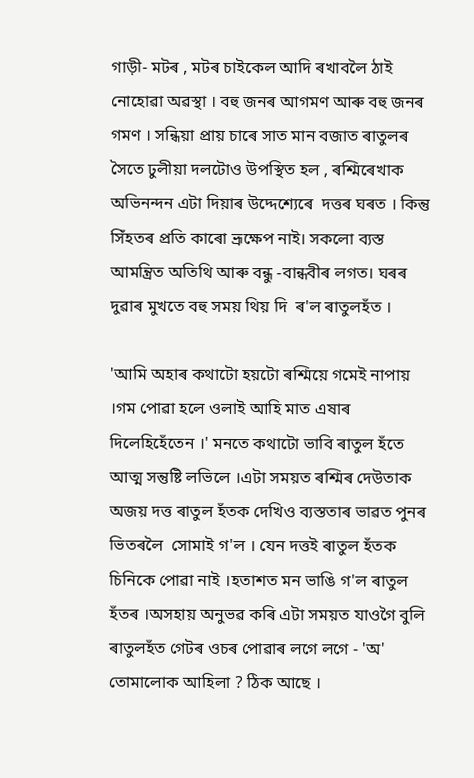গাড়ী- মটৰ , মটৰ চাইকেল আদি ৰখাবলৈ ঠাই নোহোৱা অৱস্থা । বহু জনৰ আগমণ আৰু বহু জনৰ গমণ । সন্ধিয়া প্ৰায় চাৰে সাত মান বজাত ৰাতুলৰ সৈতে ঢুলীয়া দলটোও উপস্থিত হল , ৰশ্মিৰেখাক অভিনন্দন এটা দিয়াৰ উদ্দেশ্যেৰে  দত্তৰ ঘৰত । কিন্তু সিঁহতৰ প্ৰতি কাৰো ভ্ৰূক্ষেপ নাই। সকলো ব্যস্ত আমন্ত্ৰিত অতিথি আৰু বন্ধু -বান্ধবীৰ লগত। ঘৰৰ দুৱাৰ মুখতে বহু সময় থিয় দি  ৰ'ল ৰাতুলহঁত ।

'আমি অহাৰ কথাটো হয়টো ৰশ্মিয়ে গমেই নাপায় ।গম পোৱা হলে ওলাই আহি মাত এষাৰ দিলেহিহেঁতেন ।' মনতে কথাটো ভাবি ৰাতুল হঁতে আত্ম সন্তুষ্টি লভিলে ।এটা সময়ত ৰশ্মিৰ দেউতাক অজয় দত্ত ৰাতুল হঁতক দেখিও ব্যস্ততাৰ ভাৱত পুনৰ  ভিতৰলৈ  সোমাই গ'ল । যেন দত্তই ৰাতুল হঁতক চিনিকে পোৱা নাই ।হতাশত মন ভাঙি গ'ল ৰাতুল হঁতৰ ।অসহায় অনুভৱ কৰি এটা সময়ত যাওগৈ বুলি ৰাতুলহঁত গেটৰ ওচৰ পোৱাৰ লগে লগে - 'অ' তোমালোক আহিলা ? ঠিক আছে ।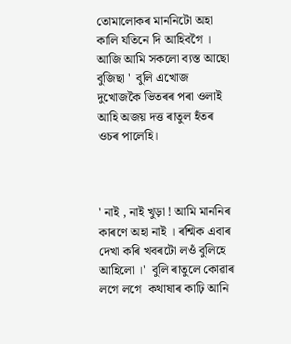তোমালোকৰ মাননিটো অহা কালি যতিনে দি আহিবগৈ । আজি আমি সকলো ব্যস্ত আছো বুজিছা '  বুলি এখোজ দুখোজকৈ ভিতৰৰ পৰা ওলাই আহি অজয় দত্ত ৰাতুল হঁতৰ ওচৰ পালেহি।



' নাই , নাই খুড়া ! আমি মাননিৰ কাৰণে অহা নাই । ৰশ্মিক এবাৰ দেখা কৰি খবৰটো লওঁ বুলিহে আহিলো ।'  বুলি ৰাতুলে কোৱাৰ লগে লগে  কথাষাৰ কাঢ়ি আনি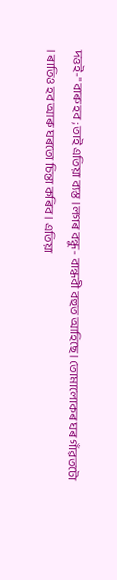দত্তই-" বাৰু হব ; তাই এতিয়া ব্যস্ত ।লগৰ বন্ধু- বান্ধবী বহুত আহিছে। তোমালোকৰ ঘৰ গাঁৱতটো । ৰাতিও হব আৰু ঘৰতো চিন্তা কৰিব । এতিয়া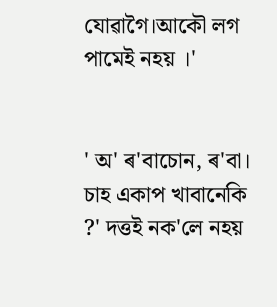যোৱাগৈ।আকৌ লগ পামেই নহয় ।'


' অ' ৰ'বাচোন, ৰ'বা। চাহ একাপ খাবানেকি ?' দত্তই নক'লে নহয়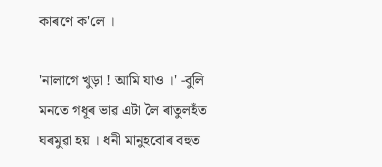কাৰণে ক'লে ।

'নালাগে খুড়া ! আমি যাও ।' -বুলি মনতে গধূৰ ভাৱ এটা লৈ ৰাতুলহঁত ঘৰমুৱা হয় । ধনী মানুহবোৰ বহুত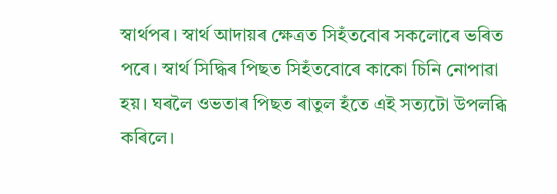স্বাৰ্থপৰ। স্বাৰ্থ আদায়ৰ ক্ষেত্ৰত সিহঁতবোৰ সকলোৰে ভৰিত পৰে। স্বাৰ্থ সিদ্ধিৰ পিছত সিহঁতবোৰে কাকো চিনি নোপাৱা হয়। ঘৰলৈ ওভতাৰ পিছত ৰাতুল হঁতে এই সত্যটো উপলব্ধি কৰিলে।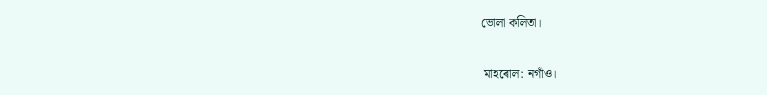ভোলা কলিতা।

 মাহৰোল: নগাঁও।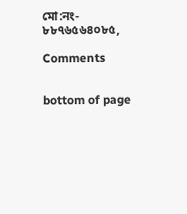মো:নং- ৮৮৭৬৫৬৪০৮৫,

Comments


bottom of page